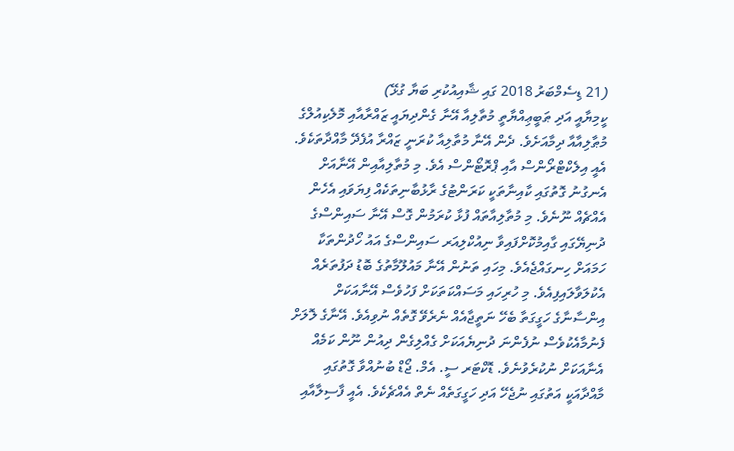(21 ޑިސެމްބަރު 2018 ގައި ޝާއިއުކުރި ބަޔާ ގުޅޭ)
ކީމިޔާއީ އަދި ޠަބީޢިއްޔާތީ މުތާލިއާ އޭނާ ގެންދިޔައީ ޒައްރާއާއި މޮލެކިއުލްގެ މުޠާލިއާއާ ދިމާއަށެވެ. ދެން އޭނާ މުތާލިއާ ކުރަނީ ޒައްރާ އުފެދޭ މާއްދާތަކެވެ. އެއީ އިލެކްޓްރޯންސް އާއި ޕްރޮޓޯންސް އެވެ. މި މުތާލިއާއިން އޭނާއަށް އެނގުނު ގޮތުގައި ކާއިނާތަކީ ކަރަންޓުގެ ރާޅުބާނިތަކެއް ފިޔަވައި އެހެން އެއްޗެއް ނޫނެވެ. މި މުތާލިއާތައް ފުޅާ ކުރަމުން ގޮސް އޭނާ ސައިންސްގެ ދުނިޔޭގައި ގާއިމުކޮށްފައިވާ ނިއުކްލިއަރ ސައިންސްގެ އައު ހޯދުންތަކާ ހަމައަށް ހިނގައްޖެއެވެ. މިހައި ތަނުން އޭނާ މައުލޫމާތުގެ ބޮޑު ދަފުތަރެއް އެކުލަވާލައިފިއެވެ. މި ހުރިހައި މަސައްކަތަކަށް ފަހުވެސް އޭނާއަކަށް އިންސާނާގެ ހަގީގަތާ ބެހޭ ނަތީޖާއެއް ނެރެވޭ ގޮތެއް ނުވިއެވެ. އޭނާގެ ލޮލަށް ފެނުމާއެކުވެސް ނުފެންނަ ދުނިޔެއަކަށް ގެއްލިގެން ދިއުން ނޫން ކަމެއް އެނާއަކަށް ނުކުރެވުނެވެ. ޑޮކްޓަރ ސީ. އެމް. ޖޯޑް ބުނުއްވާ ގޮތުގައި މާއްދާއަކީ އަތުގައި ނުޖެހޭ އަދި ހަގީގަތެއް ނެތް އެއްޗެކެވެ. އެއީ ފާސިލާއާއި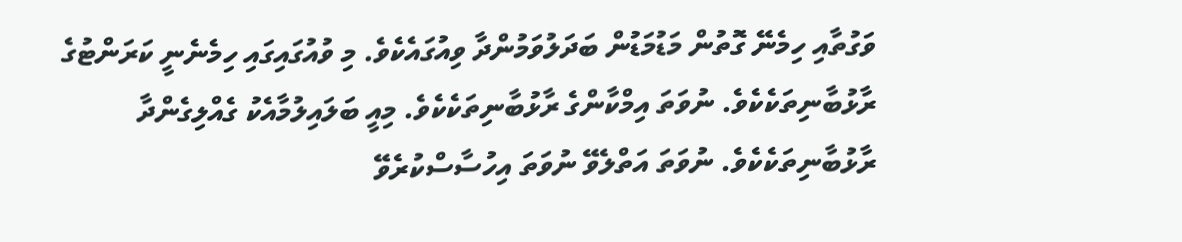ވަގުތާއި ހިމެނޭ ގޮތުން މަޑުމަޑުން ބަދަލުވަމުންދާ ވިއުގައެކެވެ. މި ވުއުގައިގައި ހިމެނެނީ ކަރަންޓުގެ ރާޅުބާނިތަކެކެވެ. ނުވަތަ އިމްކާންގެ ރާޅުބާނިތަކެކެވެ. މިއީ ބަލައިލުމާއެކު ގެއްލިގެންދާ ރާޅުބާނިތަކެކެވެ. ނުވަތަ އަތްލެވޭ ނުވަތަ އިހުސާސްކުރެވޭ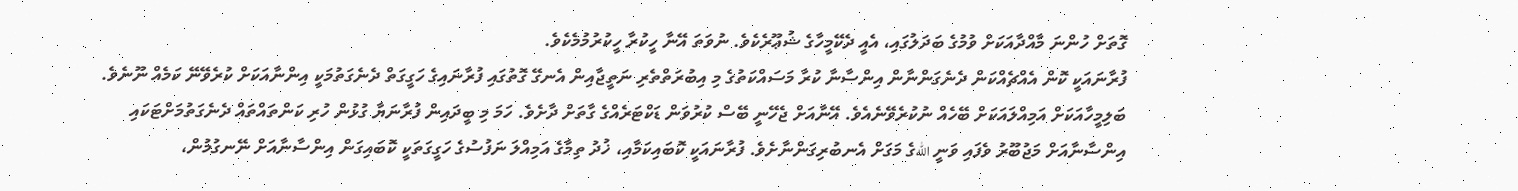ގޮތަށް ހުންނަ މާއްދާއަކަށް ވުމުގެ ބަދަލުގައި، އެއީ ދެކޭމީހާގެ ޝުޢޫރެކެވެ. ނުވަތަ އޭނާ ހީކުރާ ހީކުރުމުމެކެވެ.
ފުރާނައަކީ ކޮން އެއްޗެއްކަން ދެނެގަންނާން އިންސާނާ ކުރާ މަސައްކަތުގެ މި އިބުރަތްތެރި ނަތީޖާއިން އެނގޭ ގޮތުގައި ފުރާނައިގެ ހަގީގަތް ދެނެގަތުމަކީ އިންނާއަކަށް ކުރެވޭނޭ ކަމެއް ނޫނެވެ. ބަލިމީހާއަކަށް އަމިއްލައަކަށް ބޭހެއް ނުކުރެވޭނެއެވެ. އޭނާއަށް ޖެހޭނީ ބޭސް ކުރުވަން ޑަކްޓަރެއްގެ ގާތަށް ދާށެވެ. ހަމަ މި ބީދައިން ފުރާނަޔާ ގުޅުން ހުރި ކަންތައްތައް ދެނެގަތުމަށްޓަކައި އިންސާނާއަށް މަޖުބޫރު ވެފައި ވަނީ اللهގެ މަގަށް އެނބުރިގަންނާށެވެ. ފުރާނައަކީ ކޮބައިކަމާއި، ޚުދު ތިމާގެ އަމިއްލަ ނަފުސުގެ ހަގީގަތަކީ ކޮބައިގަން އިންސާނާއަށް ނޭނގުމުން،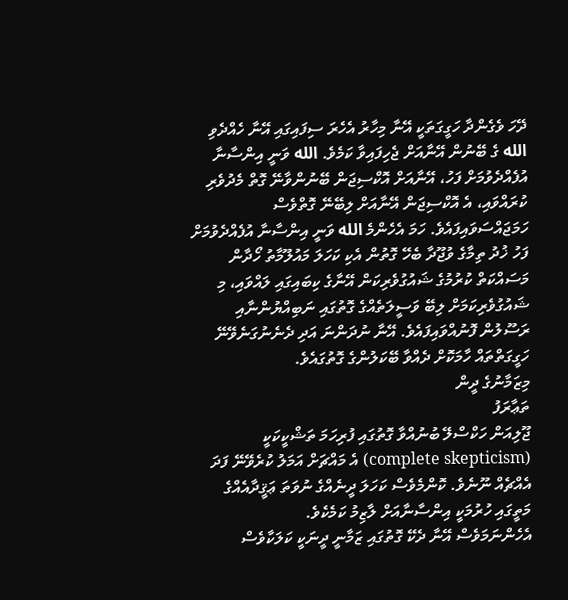ދޭހަ ވެގެންދާ ހަގީގަތަކީ އޭނާ މިހާރު އެހެރަ ސިފައިގައި އޭނާ ހެއްދެވި الله ގެ ބޭނުން އޭނާއަށް ޖެހިފައިވާ ކަމެވެ. الله ވަނީ އިންސާނާ އުފެއްދެވުމަށް ފަހު، އޭނާއަށް އޮކްސިޖަން ބޭނުންވާނޭ ގޮތް މެދުވެރި ކުރައްވައި، އެ އޮކްސިޖަން އޭނާއަށް ލިބޭނޭ ގޮތްވެސް ހަމަޖައްސަވައިފައެވެ. ހަމަ އެހެންމެ الله ވަނީ އިންސާނާ އުފެއްދެވުމަށް ފަހު ޚުދު ތިމާގެ ވުޖޫދާ ބެހޭ ގޮތުން އެކި ކަހަލަ މައުލޫމާތު ހޯދާން މަސައްކަތް ކުރުމުގެ ޝައުގުވެރިކަން އޭނާގެ ކިބައިގައި ލައްވައި، މި ޝައުގުވެރިކަމަށް ލިބޭ ވަސީލަތެއްގެ ގޮތުގައި ނަބިއްޔުންނާއި ރަސޫލުން ފޮނުއްވައިފައެވެ. އޭނާ ނުދަންނަ އަދި ދެނެނުގަނެވޭނޭ ހަގީގަތްތައް ހާމަކޮށް ދެއްވާ ބޭކަލުންގެ ގޮތުގައެވެ.
މިޒަމާނުގެ ދީން
ތަޢާރަފު
ޖޫލިއަން ހަކްސްލޭ ބުނުއްވާ ގޮތުގައި ފުރިހަމަ ތަޝްކީކަކީ (complete skepticism) އެ މައްޗަށް އަމަލު ކުރެވޭނޭ ފަދަ އެއްޗެއް ނޫނެވެ. ކޮންމެވެސް ކަހަލަ ދީނެއްގެ ނުވަތަ ޢަޤީދާއެއްގެ މަތީގައި ހުރުމަކީ އިންސާނާއަށް ލާޒިމު ކަމެކެވެ.
އެހެންނަމަވެސް އޭނާ ދެކޭ ގޮތުގައި ޒަމާނީ ދީނަކީ ކަލަކާވެސް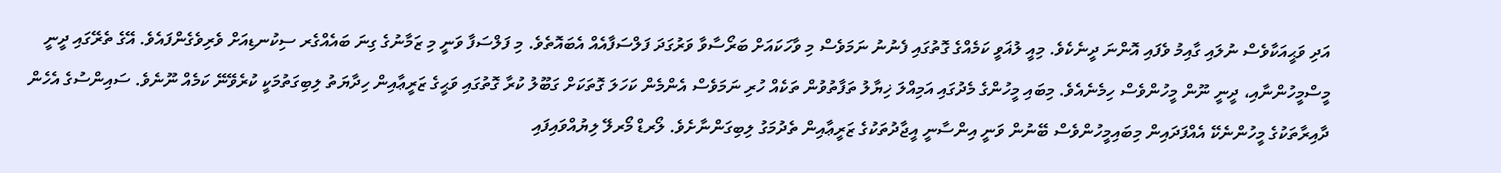އަދި ވަޙީއަކާވެސް ނުލައި ގާއިމު ވެފައި އޮންނަ ދީނެކެވެ. މިއީ ލުޣަވީ ކަމެއްގެ ގޮތުގައި ފެނުނު ނަމަވެސް މި ވާހަކައަށް ބަރޯސާވާ ވަރުގަދަ ފަލްސަފާއެއް އެބައޮތެވެ. މި ފަލްސަފާ ވަނީ މި ޒަމާނުގެ ގިނަ ބައެއްގެރ ސިކުނޑިއަށް ވެރިވެގެންފައެވެ. އޭގެ ތެރޭގައި ދީނީ މީސްމީހުންނާއި، ދީނީ ނޫން މީހުންވެސް ހިމެނެއެވެ. މިބައި މީހުންގެ މެދުގައި އަމިއްލަ ޚިޔާލު ތަފާތުވުން ތަކެއް ހުރި ނަމަވެސް އެންމެން ކަހަލަ ގޮތަކަށް ގަބޫލު ކުރާ ގޮތުގައި ވަޙީގެ ޒަރީޢާއިން ހިދާޔަތު ލިބިގަތުމަކީ ކުރެވޭނޭ ކަމެއް ނޫނެވެ. ސައިންސުގެ އެހެން ދާއިރާތަކުގެ މީހުންނެކޭ އެއްފަދައިން މިބައިމީހުންވެސް ބޭނުން ވަނީ އިންސާނީ އީޖާދުތަކުގެ ޒަރީޢާއިން ތެދުމަގު ލިބިގަންނާށެވެ. ލޯރޑް މޯރލޭ ލިޔުއްވައިފައި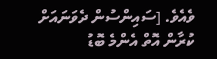ވެއެވެ. [ސައިންސުން ދެވަނައަށް ކުރާން އޮތް އެންމެ ބޮޑު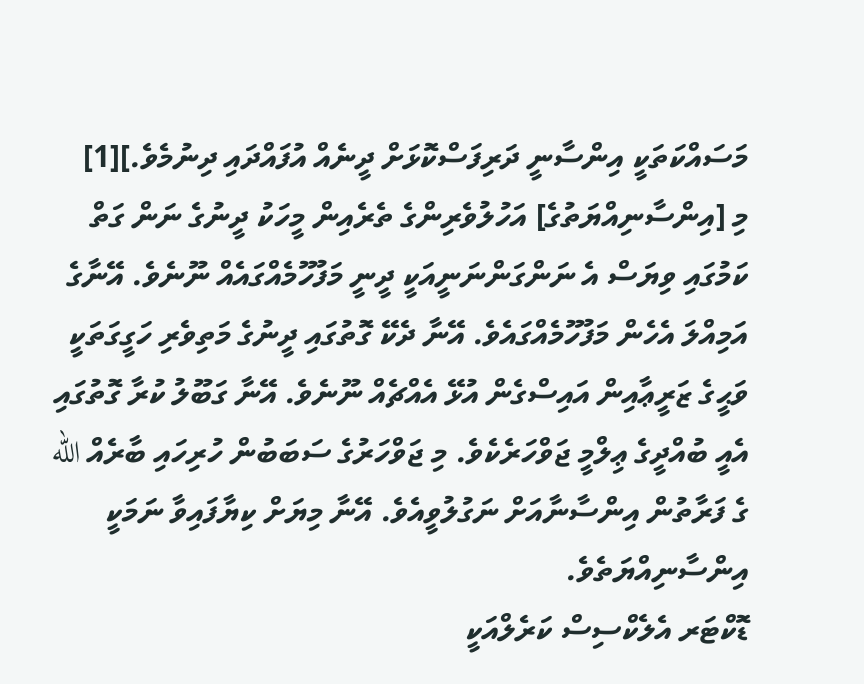މަސައްކަތަކީ އިންސާނީ ދަރިފަސްކޮޅަށް ދީނެއް އުފައްދައި ދިނުމެވެ.][1]
މި [އިންސާނިއްޔަތުގެ] އަހުލުވެރިންގެ ތެރެއިން މީހަކު ދީނުގެ ނަން ގަތް ކަމުގައި ވިޔަސް އެ ނަންގަންނަނީއަކީ ދީނީ މަފުހޫމެއްގައެއް ނޫނެވެ. އޭނާގެ އަމިއްލަ އެހެން މަފުހޫމެއްގައެވެ. އޭނާ ދެކޭ ގޮތުގައި ދީނުގެ މަތިވެރި ހަގީގަތަކީ ވަޙީގެ ޒަރީޢާއިން އައިސްގެން އުޅޭ އެއްޗެއް ނޫނެވެ. އޭނާ ގަބޫލު ކުރާ ގޮތުގައި އެއީ ބުއްދީގެ ޢިލްމީ ޖަވްހަރެކެވެ. މި ޖަވްހަރުގެ ސަބަބުން ހުރިހައި ބާރެއް الله ގެ ފަރާތުން އިންސާނާއަށް ނަގުލުވީއެވެ. އޭނާ މިޔަށް ކިޔާފައިވާ ނަމަކީ އިންސާނިއްޔަތެވެ.
ޑޮކްޓަރ އެލެކްސިސް ކަރެލްއަކީ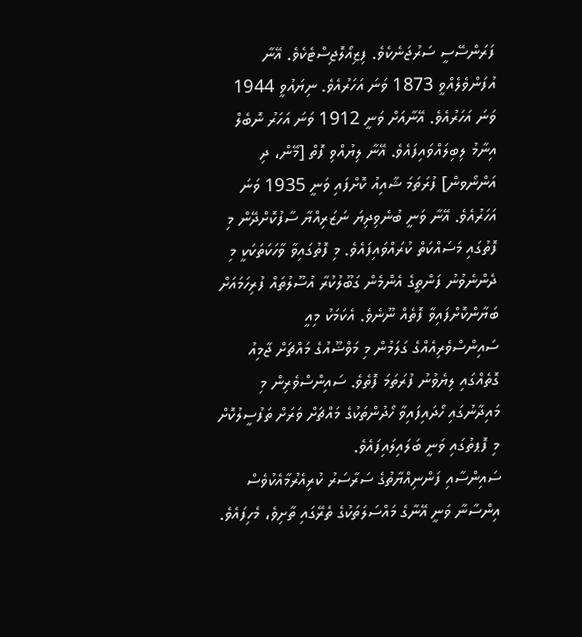ފަރަންސޭސީ ސަރުޖަނެކެވެ. ފިޒިއޯލޮޖިސްޓެކެވެ. އޭނާ އުފަންވެލެއްވީ 1873 ވަނަ އަހަރުއެވެ. ނިޔައުވީ 1944 ވަނަ އަހަރުއެވެ. އޭނާއަށް ވަނީ 1912 ވަނަ އަހަރު ނޮބެލް އިނާމު ލިބިލައްވައިފައެވެ. އޭނާ ލިޔުއްވި ފޮތް [މޭން، ދި އަންނޯވން] ފުރަތަމަ ޝާއިއު ކޮށްފައި ވަނީ 1935 ވަނަ އަހަރުއެވެ. އޭނާ ވަނީ ބުނެވިދިޔަ ނަޒަރިއްޔާ ސާފުކޮށްދޭން މި ފޮތުގައި މަސައްކަތް ކުރައްވައިފައެވެ. މި ފޮތުގައިވާ ވާހަކަތަކަކީ މި ދެންނެވުނު ފަންތީގެ އެންމެން ގަބޫލުކުރާ އުސޫލުތައް ފުރިހަމައަށް ބަޔާންކޮށްފައިވާ ފޮތެއް ނޫނެވެ. އެކަމަކު މިއީ ސައިންސްވެރިއެއްގެ ގަލަމުން މި މަވްޟޫއުގެ މައްޗަށް ޖާމިއު ގޮތެއްގައި ލިޔެވުނު ފުރަތަމަ ފޮތެވެ. ސައިންސްވެރިން މި މައިދާނުގައި ހޯދައިފައިވާ ހޯދުންތަކުގެ މައްޗަށް ވަރަށް ތަފުސީލުކޮށް މި ފޮޕތުގައި ވަނީ ބަލައިލައިފައެވެ.
ސައިންސާއި ފަންނިއްޔާތުގެ ސަރާސަރު ކުރިއެރުމާއެކުވެސް އިންސާނާ ވަނީ އޭނާގެ މައްސަލަތަކުގެ ތެރޭގައި ތާށިވެ، މެހިފައެވެ.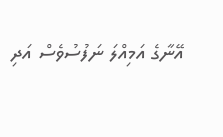އޭނާގެ އަމިއްލަ ނަފުސުވެސް އަދި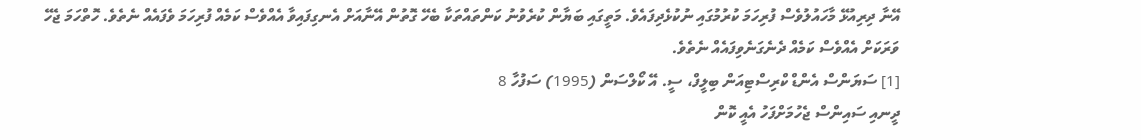އޭނާ ދިރިއުޅޭ މާހައުލުވެސް ފުރިހަމަ ކުރުމުގައި ނުކުޅެދިފައެވެ. މަތީގައި ބަޔާން ކުރެވުނު ކަންތައްތަކާ ބެހޭ ގޮތުން އޭނާއަށް އެނގިފައިވާ އެއްވެސް ކަމެއް ފުރިހަމަ ވެފައެއް ނެތެވެ. ހޮތްހަމަ ޖެހޭ ވަރަކަށް އެއްވެސް ކަމެއް ދެނެގަނެވިފައެއް ނެތެވެ.
[1] ސަޔަންސް އެންޑް ކްރިސްޓިއަން ބިލީފް، ސީ. އޭ ކޯލްސަން (1995) ސަފުހާ 8
ދީނއި ސައިންސް ޖެހުމަށްފަހު އެއީ ކޮން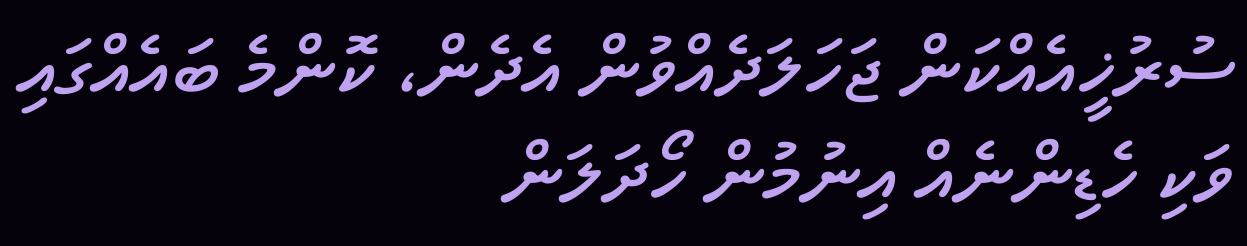ސުރުޚީއެއްކަން ޖަހަލަދެއްވުން އެދެން، ކޮންމެ ބައެއްގައި ވަކި ހެޑިންނެއް އިނުމުން ހޯދަލަން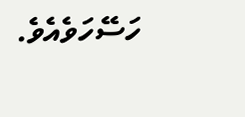ހަސޭހަވެއެވެ.